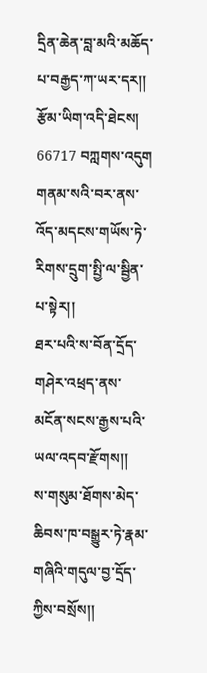དྲིན་ཆེན་བླ་མའི་མཆོད་པ་བརྒྱད་ཀ་ཡར་དར།།
རྩོམ་ཡིག་འདི་ཐེངས། 66717 བཀླགས་འདུག
གནམ་སའི་བར་ནས་འོད་མདངས་གཡོས་ཏེ་རིགས་དྲུག་སྤྱི་ལ་སྦྱིན་པ་སྟེར།།
ཐར་པའི་ས་བོན་དྲོད་གཤེར་འཕྲད་ནས་མངོན་སངས་རྒྱས་པའི་ཡལ་འདབ་རྫོགས།།
ས་གསུམ་ཐོགས་མེད་ཆིབས་ཁ་བསྒྱུར་ཏེ་རྣམ་གཞིའི་གདུལ་བྱ་དྲོད་ཀྱིས་བསྲོས།།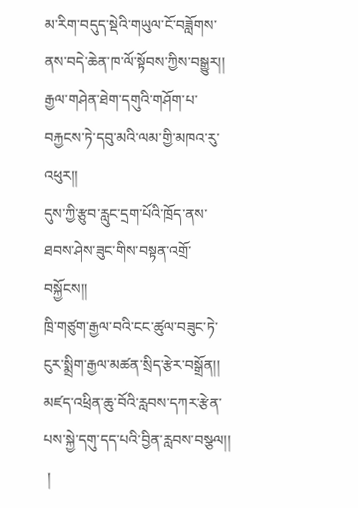མ་རིག་བདུད་སྡེའི་གཡུལ་ངོ་བཟློགས་ནས་བདེ་ཆེན་ཁ་ལོ་སྟོབས་ཀྱིས་བསྒྱུར།།
རྒྱལ་གཤེན་ཐེག་དགུའི་གཤོག་པ་བརྐྱངས་ཏེ་དབུ་མའི་ལམ་གྱི་མཁའ་རུ་འཕུར།།
དུས་ཀྱི་རྩུབ་རླུང་དྲག་པོའི་ཁྲོད་ནས་ཐབས་ཤེས་ཟུང་གིས་བསྟན་འགྲོ་བསྐྱོངས།།
ཁྲི་གཙུག་རྒྱལ་བའི་ངང་ཚུལ་བཟུང་ཏེ་ངུར་སྨྲིག་རྒྱལ་མཚན་སྲིད་རྩེར་བསྒྲོན།།
མཛད་འཕྲིན་ཆུ་བོའི་རླབས་དཀར་རྩེན་པས་སྐྱེ་དགུ་དད་པའི་བྱིན་རླབས་བསྩལ།།
 །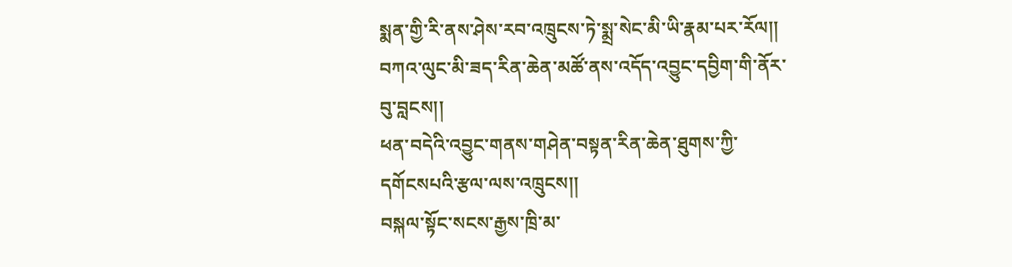སྨན་གྱི་རི་ནས་ཤེས་རབ་འཁྲུངས་ཏེ་སྨྲ་སེང་མི་ཡི་རྣམ་པར་རོལ།།
བཀའ་ལུང་མི་ཟད་རིན་ཆེན་མཚོ་ནས་འདོད་འབྱུང་དབྱིག་གི་ནོར་བུ་བླངས།།
ཕན་བདེའི་འབྱུང་གནས་གཤེན་བསྟན་རིན་ཆེན་ཐུགས་ཀྱི་དགོངསཔའི་རྩལ་ལས་འཁྲུངས།།
བསྐལ་སྟོང་སངས་རྒྱས་ཁྲི་མ་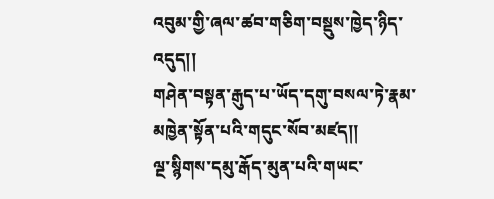འབུམ་གྱི་ཞལ་ཚབ་གཅིག་བསྡུས་ཁྱེད་ཉིད་འདུད།།
གཤེན་བསྟན་རྒུད་པ་ཡོད་དགུ་བསལ་ཏེ་རྣམ་མཁྱེན་སྟོན་པའི་གདུང་སོབ་མཛད།།
ལྔ་སྙིགས་དམུ་རྒོད་མུན་པའི་གཡང་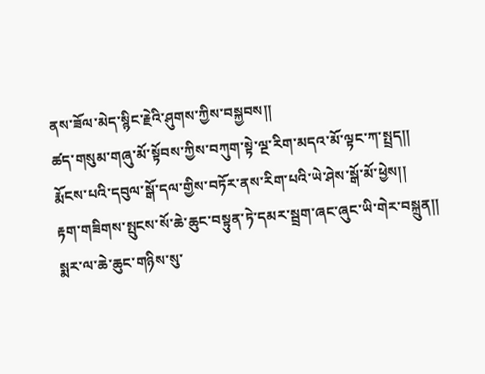ནས་ཟོལ་མེད་སྙིང་རྗེའི་ཤུགས་ཀྱིས་བསྐྱབས།།
ཚད་གསུམ་གཞུ་མོ་སྟོབས་ཀྱིས་བཀུག་སྟེ་ལྔ་རིག་མདའ་མོ་ལྟང་ཀ་སྤྲད།།
རྨོངས་པའི་དབུལ་སྒོ་དལ་གྱིས་བཏོར་ནས་རིག་པའི་ཡེ་ཤེས་སྒོ་མོ་ཕྱེས།།
རྟག་གཟིགས་སྤུངས་སོ་ཆེ་ཆུང་བསྟུན་ཏེ་དམར་སྦྲག་ཞང་ཞུང་ཡི་གེར་བསྐྲུན།།
སྨར་ལ་ཆེ་ཆུང་གཉིས་སུ་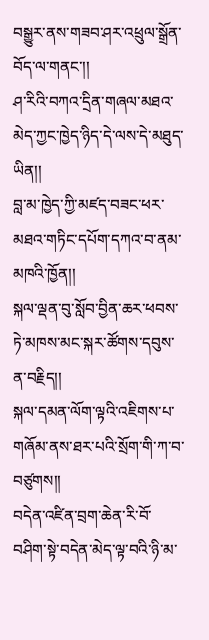བསྒྱུར་ནས་གཟབ་ཤར་འཕྲུལ་སྒྲོན་བོད་ལ་གནང་།།
ཤ་རིའི་བཀའ་དྲིན་གཞལ་མཐའ་མེད་ཀྱང་ཁྱེད་ཉིད་དེ་ལས་དེ་མཐུད་ཡིན།།
བླ་མ་ཁྱེད་ཀྱི་མཛད་བཟང་ཕར་མཐའ་གཏིང་དཔོག་དཀའ་བ་ནམ་མཁའི་ཁྱོན།།
སྐལ་ལྡན་བུ་སློབ་བྱིན་ཆར་ཕབས་ཏེ་མཁས་མང་སྐར་ཚོགས་དབུས་ན་བརྗིད།།
སྐལ་དམན་ལོག་ལྟའི་འཇིགས་པ་གཞོམ་ནས་ཐར་པའི་སྲོག་གི་ཀ་བ་བཙུགས།།
བདེན་འཛིན་བྲག་ཆེན་རི་བོ་བཤིག་སྟེ་བདེན་མེད་ལྟ་བའི་ཉི་མ་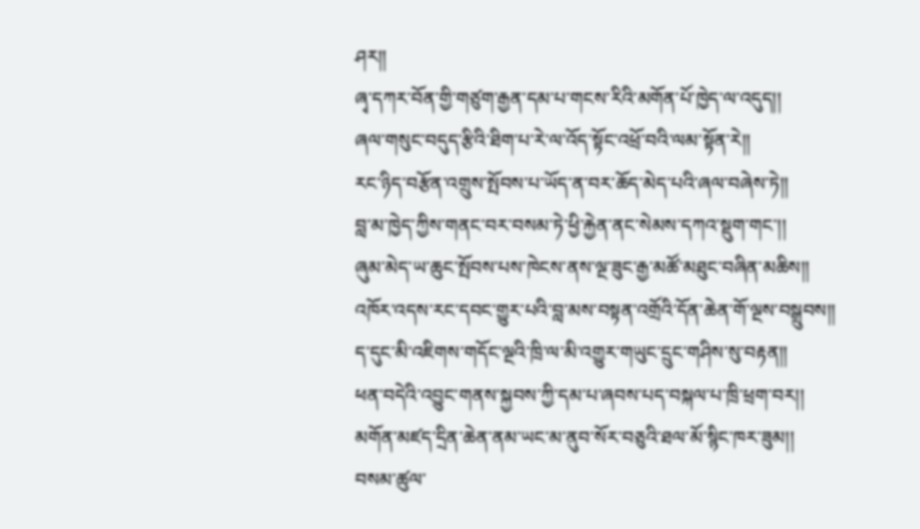ཤར།།
ཞྭ་དཀར་བོན་གྱི་གཙུག་རྒྱན་དམ་པ་གངས་རིའི་མགོན་པོ་ཁྱེད་ལ་འདུད།།
ཞལ་གསུང་བདུད་རྩིའི་ཐིག་པ་རེ་ལ་འོད་སྟོང་འཕྲོ་བའི་ལམ་སྟོན་རེ།།
རང་ཉིད་བརྩོན་འགྲུས་སྤོབས་པ་ཡོད་ན་བར་ཆོད་མེད་པའི་ཞལ་བཞེས་ཏེ།།
བླ་མ་ཁྱེད་ཀྱིས་གནང་བར་བསམ་ཏེ་ཕྱི་རྐྱེན་ནང་སེམས་དཀའ་སྡུག་གང་།།
ཞུམ་མེད་ཡ་ཆུང་སྤོབས་པས་ཁེངས་ནས་ལྔ་ཟུང་རྒྱ་མཚོ་མཐུང་བཞིན་མཆིས།།
འཁོར་འདས་རང་དབང་གྱུར་པའི་བླ་མས་བསྟན་འགྲོའི་དོན་ཆེན་གོ་ལྔས་བསྒྲུབས།།
ད་དུང་མི་འཇིགས་གདོང་ལྔའི་ཁྲི་ལ་མི་འགྱུར་གཡུང་དྲུང་གཤིས་སུ་བརྟན།།
ཕན་བདེའི་འབྱུང་གནས་སྐྱབས་ཀྱི་དམ་པ་ཞབས་པད་བསྐལ་པ་ཁྲི་ཕྲག་བར།།
མགོན་མཛད་དྲིན་ཆེན་ནམ་ཡང་མ་ནུབ་སོར་བཅུའི་ཐལ་མོ་སྙིང་ཁར་ཟུམ།།
བསམ་ཚུལ་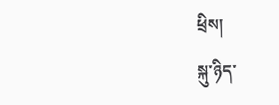ཕྲིས།
སྐུ་ཉིད་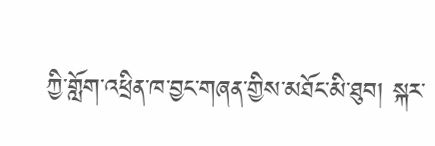ཀྱི་གློག་འཕྲིན་ཁ་བྱང་གཞན་གྱིས་མཐོང་མི་ཐུབ། སྐར་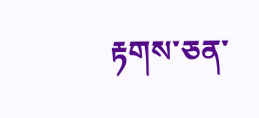རྟགས་ཅན་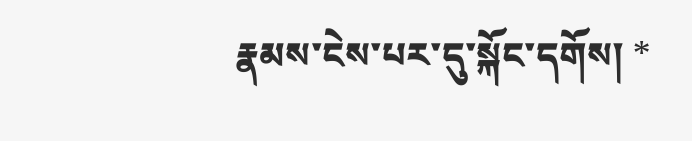རྣམས་ངེས་པར་དུ་སྐོང་དགོས། *